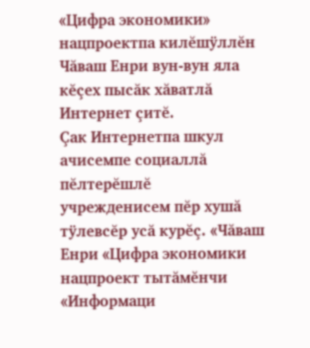«Цифра экономики» нацпроектпа килĕшÿллĕн Чăваш Енри вун-вун яла кĕçех пысăк хăватлă Интернет çитĕ.
Çак Интернетпа шкул ачисемпе социаллă пĕлтерĕшлĕ учрежденисем пĕр хушă тÿлевсĕр усă курĕç. «Чăваш Енри «Цифра экономики нацпроект тытăмĕнчи «Информаци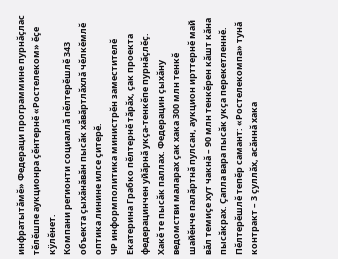инфратытăмĕ» Федераци программине пурнăçлас тĕлĕшпе аукционра çĕнтернĕ «Ростелеком» ĕçе кÿлĕнет.
Компани регионти социаллă пĕлтерĕшлĕ 343 объекта çыхăнăвăн пысăк хăвăртлăхлă чĕлкĕмлĕ оптика линине илсе çитерĕ.
ЧР информполитика министрĕн заместителĕ Екатерина Грабко пĕлтернĕ тăрăх, çак проекта федерацинчен уйăрнă укçа-тенкĕпе пурнăçлĕç. Хакĕ те пысăк паллах. Федерацин çыхăну ведомстви маларах çак хака 300 млн тенкĕ шайĕнче палăртнă пулсан, аукцион ирттернĕ май вăл темиçе хут чакнă – 90 млн тенкĕрен кăшт кăна пысăкрах. Çапла вара пысăк укçа перекетленнĕ. Пĕлтерĕшлĕ тепĕр самант: «Ростелекомпа» тунă контракт – 3 çуллăх, асăннă хака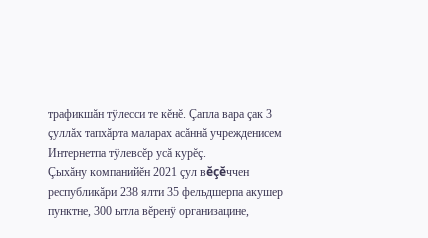трафикшăн тÿлесси те кĕнĕ. Çапла вара çак 3 çуллăх тапхăрта маларах асăннă учрежденисем Интернетпа тÿлевсĕр усă курĕç.
Çыхăну компанийĕн 2021 çул вĕçĕччен республикăри 238 ялти 35 фельдшерпа акушер пунктне, 300 ытла вĕренÿ организацине,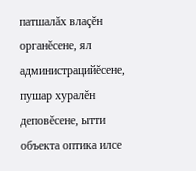патшалăх влаçĕн органĕсене, ял администрацийĕсене, пушар хуралĕн деповĕсене, ытти объекта оптика илсе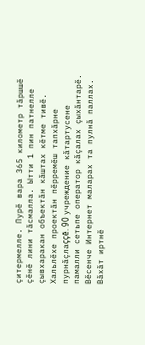çитермелле. Пурĕ вара 365 километр тăршшĕ çĕнĕ лини тăсмалла. Ытти 1 пин патнелле çывхаракан объектăн кăштах кĕтме тивĕ.
Хальлĕхе проектăн пĕрремĕш тапхăрне пурнăçлаççĕ. 90 учреждение кăтартусене памалли сетьпе оператор кăçалах çыхăнтарĕ.
Вĕсенче Интернет маларах та пулнă паллах. Вăхăт иртнĕ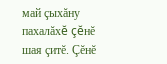май çыхăну пахалăхĕ çĕнĕ шая çитĕ. Çĕнĕ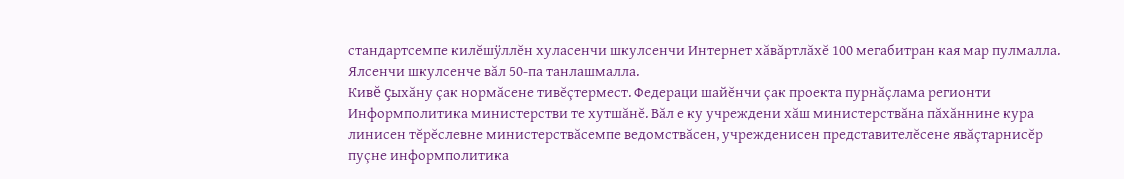стандартсемпе килĕшÿллĕн хуласенчи шкулсенчи Интернет хăвăртлăхĕ 100 мегабитран кая мар пулмалла. Ялсенчи шкулсенче вăл 50-па танлашмалла.
Кивĕ çыхăну çак нормăсене тивĕçтермест. Федераци шайĕнчи çак проекта пурнăçлама регионти Информполитика министерстви те хутшăнĕ. Вăл е ку учреждени хăш министерствăна пăхăннине кура линисен тĕрĕслевне министерствăсемпе ведомствăсен, учрежденисен представителĕсене явăçтарнисĕр пуçне информполитика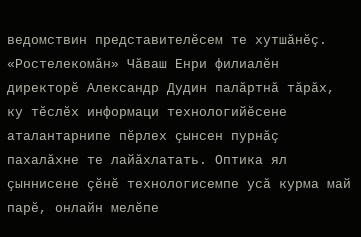ведомствин представителĕсем те хутшăнĕç.
«Ростелекомăн» Чăваш Енри филиалĕн директорĕ Александр Дудин палăртнă тăрăх, ку тĕслĕх информаци технологийĕсене аталантарнипе пĕрлех çынсен пурнăç пахалăхне те лайăхлатать. Оптика ял çыннисене çĕнĕ технологисемпе усă курма май парĕ, онлайн мелĕпе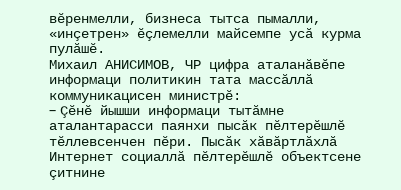вĕренмелли, бизнеса тытса пымалли, «инçетрен» ĕçлемелли майсемпе усă курма пулăшĕ.
Михаил АНИСИМОВ, ЧР цифра аталанăвĕпе информаци политикин тата массăллă коммуникацисен министрĕ:
– Çĕнĕ йышши информаци тытăмне аталантарасси паянхи пысăк пĕлтерĕшлĕ тĕллевсенчен пĕри. Пысăк хăвăртлăхлă Интернет социаллă пĕлтерĕшлĕ объектсене çитнине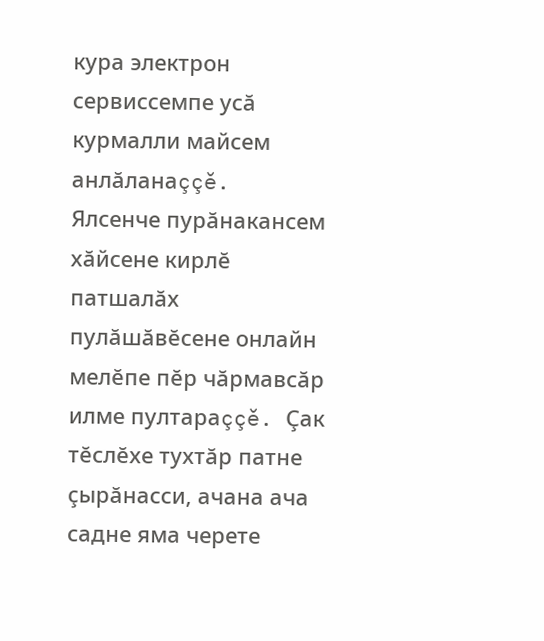кура электрон сервиссемпе усă курмалли майсем анлăланаççĕ. Ялсенче пурăнакансем хăйсене кирлĕ патшалăх пулăшăвĕсене онлайн мелĕпе пĕр чăрмавсăр илме пултараççĕ. Çак тĕслĕхе тухтăр патне çырăнасси, ачана ача садне яма черете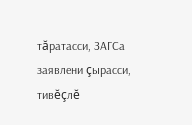тăратасси, ЗАГСа заявлени çырасси, тивĕçлĕ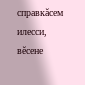справкăсем илесси, вĕсене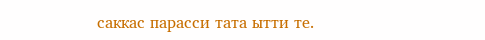саккас парасси тата ытти те.